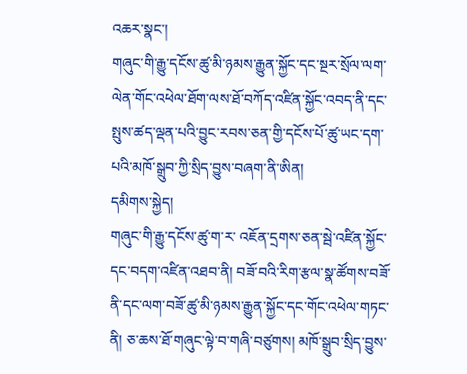འཆར་སྣང་།
གཞུང་གི་རྒྱུ་དངོས་ཚུ་མི་ཉམས་རྒྱུན་སྐྱོང་དང་སྔར་སྲོལ་ལག་ལེན་གོང་འཕེལ་ཐོག་ལས་ཐོ་བཀོད་འཛིན་སྐྱོང་འབད་ནི་དང་སྤུས་ཚད་ལྡན་པའི་བྱུང་རབས་ཅན་གྱི་དངོས་པོ་ཚུ་ཡང་དག་པའི་མཁོ་སྒྲུབ་ཀྱི་སྲིད་བྱུས་བཞག་ནི་ཨིན།
དམིགས་སྐྱེད།
གཞུང་གི་རྒྱུ་དངོས་ཚུ་ག་ར་ འཇོན་དྲགས་ཅན་སྦེ་འཛིན་སྐྱོང་དང་བདག་འཛིན་འཐབ་ནི། བཟོ་བའི་རིག་རྩལ་སྣ་ཚོགས་བཟོ་ནི་དང་ལག་བཟོ་ཚུ་མི་ཉམས་རྒྱུན་སྐྱོང་དང་གོང་འཕེལ་གཏང་ནི། ཅ་ཆས་ཐོ་གཞུང་ལྟེ་བ་གཞི་བཙུགས། མཁོ་སྒྲུབ་སྲིད་བྱུས་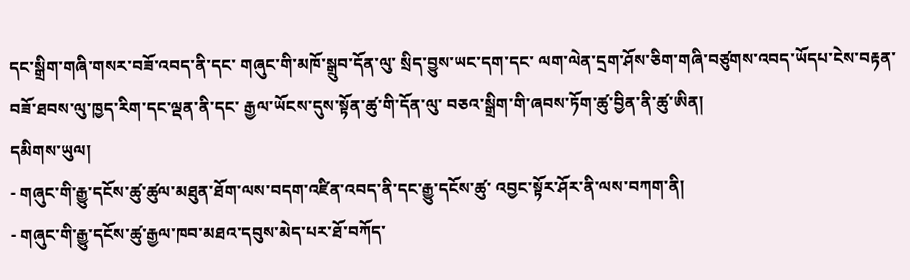དང་སྒྲིག་གཞི་གསར་བཟོ་འབད་ནི་དང་ གཞུང་གི་མཁོ་སྒྲུབ་དོན་ལུ་ སྲིད་བྱུས་ཡང་དག་དང་ ལག་ལེན་དྲག་ཤོས་ཅིག་གཞི་བཙུགས་འབད་ཡོདཔ་ངེས་བརྟན་བཟོ་ཐབས་ལུ་ཁྱད་རིག་དང་ལྡན་ནི་དང་ རྒྱལ་ཡོངས་དུས་སྟོན་ཚུ་གི་དོན་ལུ་ བཅའ་སྒྲིག་གི་ཞབས་ཏོག་ཚུ་བྱིན་ནི་ཚུ་ཨིན།
དམིགས་ཡུལ།
- གཞུང་གི་རྒྱུ་དངོས་ཚུ་ཚུལ་མཐུན་ཐོག་ལས་བདག་འཛིན་འབད་ནི་དང་རྒྱུ་དངོས་ཚུ་ འབྱང་སྟོར་ཤོར་ནི་ལས་བཀག་ནི།
- གཞུང་གི་རྒྱུ་དངོས་ཚུ་རྒྱལ་ཁབ་མཐའ་དབུས་མེད་པར་ཐོ་བཀོད་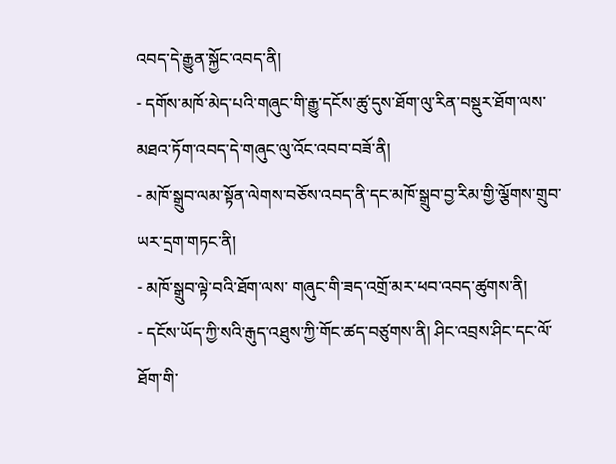འབད་དེ་རྒྱུན་སྐྱོང་འབད་ནི།
- དགོས་མཁོ་མེད་པའི་གཞུང་གི་རྒྱུ་དངོས་ཚུ་དུས་ཐོག་ལུ་རིན་བསྡུར་ཐོག་ལས་མཐའ་ཏོག་འབད་དེ་གཞུང་ལུ་འོང་འབབ་བཟོ་ནི།
- མཁོ་སྒྲུབ་ལམ་སྟོན་ལེགས་བཅོས་འབད་ནི་དང་མཁོ་སྒྲུབ་བྱ་རིམ་གྱི་ལྕོགས་གྲུབ་ཡར་དྲག་གཏང་ནི།
- མཁོ་སྒྲུབ་ལྟེ་བའི་ཐོག་ལས་ གཞུང་གི་ཟད་འགྲོ་མར་ཕབ་འབད་ཚུགས་ནི།
- དངོས་ཡོད་ཀྱི་སའི་རྒུད་འཐུས་ཀྱི་གོང་ཚད་བཙུགས་ནི། ཤིང་འབྲས་ཤིང་དང་ལོ་ཐོག་གི་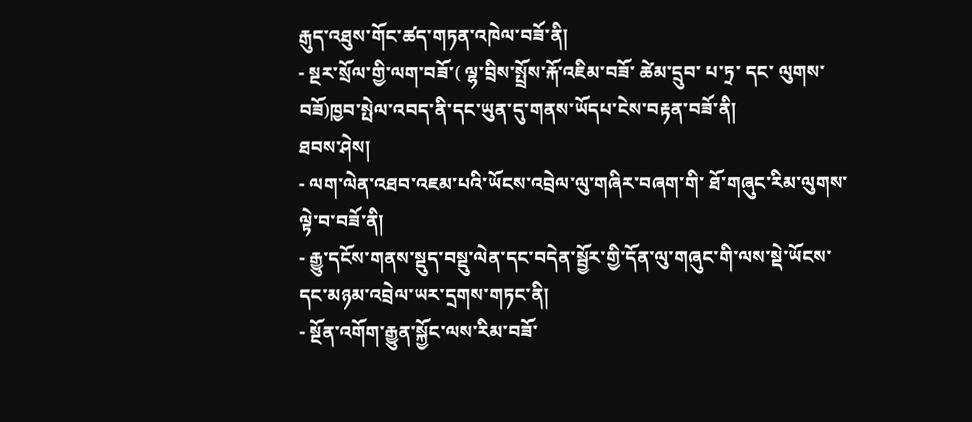རྒུད་འཐུས་གོང་ཚད་གཏན་འཁེལ་བཟོ་ནི།
- སྔར་སྲོལ་གྱི་ལག་བཟོ་( ལྷ་བྲིས་སྤྲོས་རྐོ་འཇིམ་བཟོ་ ཚེམ་དྲུབ་ པ་ཏྲ་ དང་ ལུགས་བཟོ)ཁྱབ་སྤེལ་འབད་ནི་དང་ཡུན་དུ་གནས་ཡོདཔ་ངེས་བརྟན་བཟོ་ནི།
ཐབས་ཤེས།
- ལག་ལེན་འཐབ་འཇམ་པའི་ཡོངས་འབྲེལ་ལུ་གཞིར་བཞག་གི་ ཐོ་གཞུང་རིམ་ལུགས་ལྟེ་བ་བཟོ་ནི།
- རྒྱུ་དངོས་གནས་སྡུད་བསྡུ་ལེན་དང་བདེན་སྦྱོར་གྱི་དོན་ལུ་གཞུང་གི་ལས་སྡེ་ཡོངས་དང་མཉམ་འབྲེལ་ཡར་དྲགས་གཏང་ནི།
- སྔོན་འགོག་རྒྱུན་སྐྱོང་ལས་རིམ་བཟོ་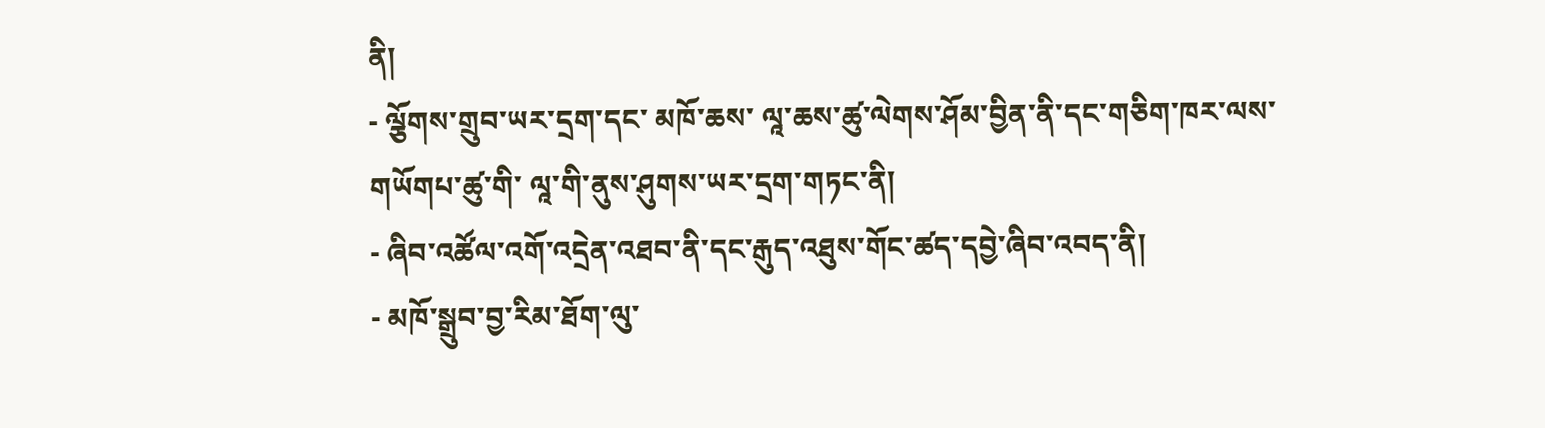ནི།
- ལྕོགས་གྲུབ་ཡར་དྲག་དང་ མཁོ་ཆས་ ལཱ་ཆས་ཚུ་ལེགས་ཤོམ་བྱིན་ནི་དང་གཅིག་ཁར་ལས་གཡོགཔ་ཚུ་གི་ ལཱ་གི་ནུས་ཤུགས་ཡར་དྲག་གཏང་ནི།
- ཞིབ་འཚོལ་འགོ་འདྲེན་འཐབ་ནི་དང་རྒུད་འཐུས་གོང་ཚད་དབྱེ་ཞིབ་འབད་ནི།
- མཁོ་སྒྲུབ་བྱ་རིམ་ཐོག་ལུ་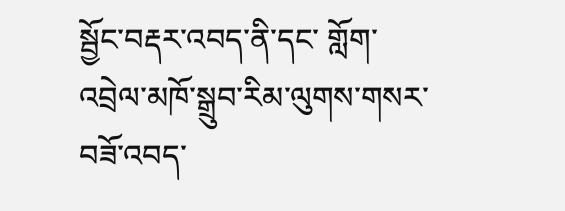སྦྱོང་བརྡར་འབད་ནི་དང་ གློག་འབྲེལ་མཁོ་སྒྲུབ་རིམ་ལུགས་གསར་བཟོ་འབད་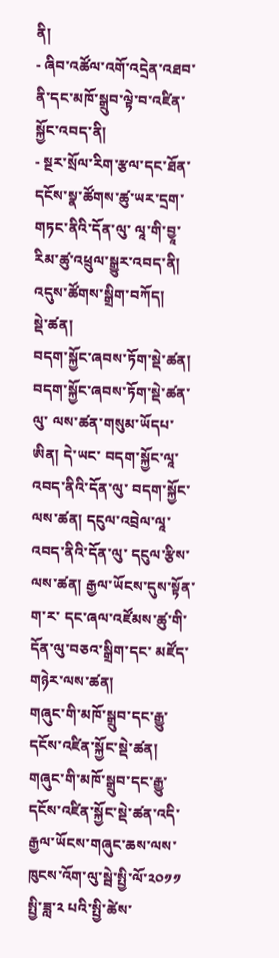ནི།
- ཞིབ་འཚོལ་འགོ་འདྲེན་འཐབ་ནི་དང་མཁོ་སྒྲུབ་ལྟེ་བ་འཛིན་སྐྱོང་འབད་ནི།
- སྔར་སྲོལ་རིག་རྩལ་དང་ཐོན་དངོས་སྣ་ཚོགས་ཚུ་ཡར་དྲག་གཏང་ནིའི་དོན་ལུ་ ལཱ་གི་བྱཱ་རིམ་ཚུ་འཕྲུལ་སྒྱུར་འབད་ནི།
འདུས་ཚོགས་སྒྲིག་བཀོད།
སྡེ་ཚན།
བདག་སྐྱོང་ཞབས་ཏོག་སྡེ་ཚན།
བདག་སྐྱོང་ཞབས་ཏོག་སྡེ་ཚན་ལུ་ ལས་ཚན་གསུམ་ཡོདཔ་ཨིན། དེ་ཡང་ བདག་སྐྱོང་ལཱ་འབད་ནིའི་དོན་ལུ་ བདག་སྐྱོང་ལས་ཚན། དངུལ་འབྲེལ་ལཱ་འབད་ནིའི་དོན་ལུ་ དངུལ་རྩིས་ལས་ཚན། རྒྱལ་ཡོངས་དུས་སྟོན་ག་ར་ དང་ཞལ་འཛོམས་ཚུ་གི་དོན་ལུ་བཅའ་སྒྲིག་དང་ མཛོད་གཉེར་ལས་ཚན།
གཞུང་གི་མཁོ་སྒྲུབ་དང་རྒྱུ་དངོས་འཛིན་སྐྱོང་སྡེ་ཚན།
གཞུང་གི་མཁོ་སྒྲུབ་དང་རྒྱུ་དངོས་འཛིན་སྐྱོང་སྡེ་ཚན་འདི་རྒྱལ་ཡོངས་གཞུང་ཆས་ལས་ཁུངས་འོག་ལུ་སྦེ་སྤྱི་ལོ་༢༠༡༡ སྤྱི་ཟླ་༢ པའི་སྤྱི་ཚེས་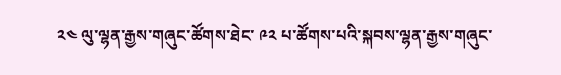༢༤ ལུ་ལྷན་རྒྱས་གཞུང་ཚོགས་ཐེང་ ༩༢ པ་ཚོགས་པའི་སྐབས་ལྷན་རྒྱས་གཞུང་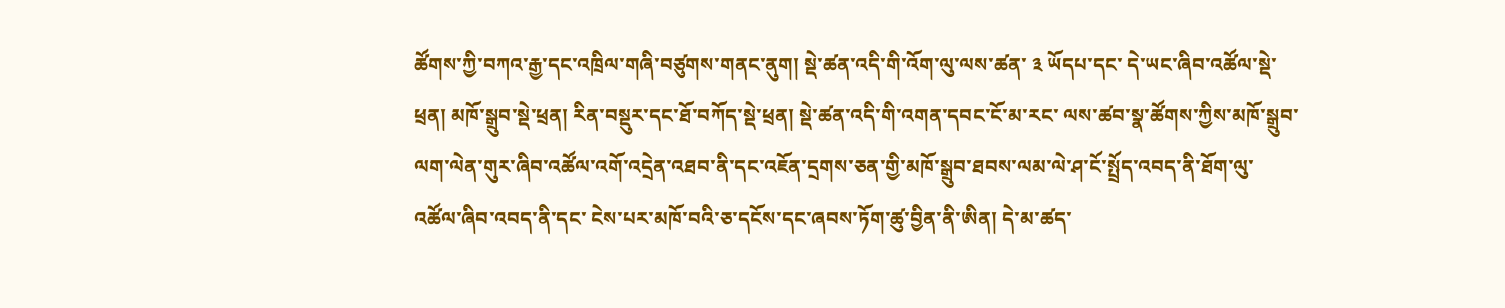ཚོགས་ཀྱི་བཀའ་རྒྱ་དང་འཁྲིལ་གཞི་བཙུགས་གནང་ནུག། སྡེ་ཚན་འདི་གི་འོག་ལུ་ལས་ཚན་ ༣ ཡོདཔ་དང་ དེ་ཡང་ཞིབ་འཚོལ་སྡེ་ཕྲན། མཁོ་སྒྲུབ་སྡེ་ཕྲན། རིན་བསྡུར་དང་ཐོ་བཀོད་སྡེ་ཕྲན། སྡེ་ཚན་འདི་གི་འགན་དབང་ངོ་མ་རང་ ལས་ཚབ་སྣ་ཚོགས་ཀྱིས་མཁོ་སྒྲུབ་ལག་ལེན་གུར་ཞིབ་འཚོལ་འགོ་འདྲེན་འཐབ་ནི་དང་འཇོན་དྲགས་ཅན་གྱི་མཁོ་སྒྲུབ་ཐབས་ལམ་ལེ་ཤ་ངོ་སྤྲོད་འབད་ནི་ཐོག་ལུ་འཚོལ་ཞིབ་འབད་ནི་དང་ ངེས་པར་མཁོ་བའི་ཅ་དངོས་དང་ཞབས་ཏོག་ཚུ་བྱིན་ནི་ཨིན། དེ་མ་ཚད་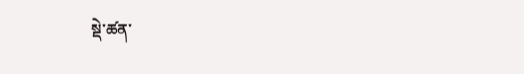སྡེ་ཚན་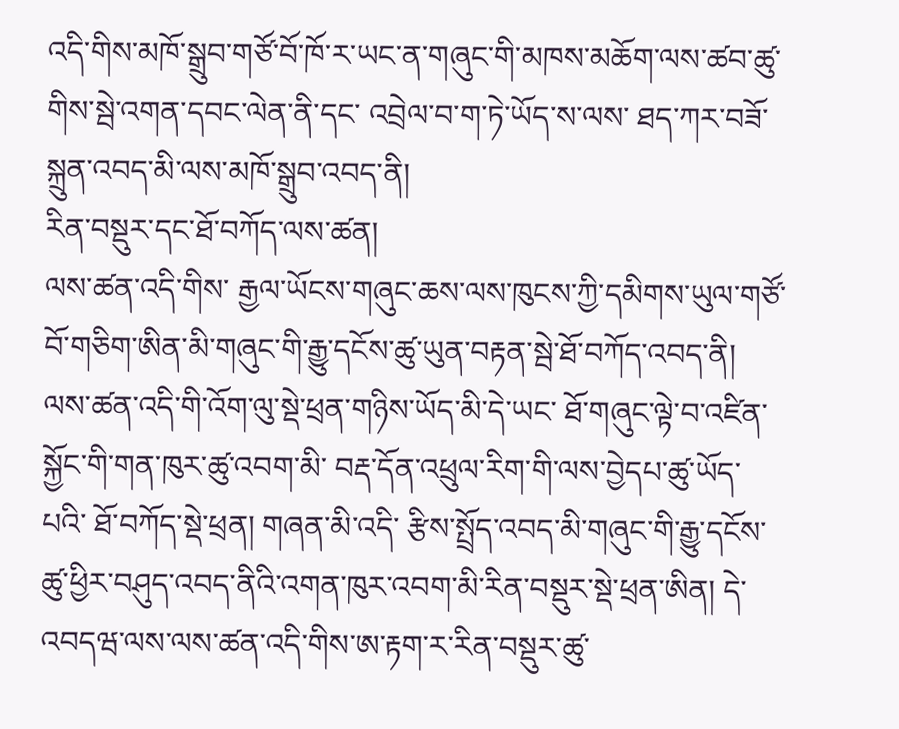འདི་གིས་མཁོ་སྒྲུབ་གཙོ་བོ་ཁོ་ར་ཡང་ན་གཞུང་གི་མཁས་མཆོག་ལས་ཚབ་ཚུ་གིས་སྦེ་འགན་དབང་ལེན་ནི་དང་ འབྲེལ་བ་ག་ཏེ་ཡོད་ས་ལས་ ཐད་ཀར་བཟོ་སྐྲུན་འབད་མི་ལས་མཁོ་སྒྲུབ་འབད་ནི།
རིན་བསྡུར་དང་ཐོ་བཀོད་ལས་ཚན།
ལས་ཚན་འདི་གིས་ རྒྱལ་ཡོངས་གཞུང་ཆས་ལས་ཁུངས་ཀྱི་དམིགས་ཡུལ་གཙོ་བོ་གཅིག་ཨིན་མི་གཞུང་གི་རྒྱུ་དངོས་ཚུ་ཡུན་བརྟན་སྦེ་ཐོ་བཀོད་འབད་ནི། ལས་ཚན་འདི་གི་འོག་ལུ་སྡེ་ཕྲན་གཉིས་ཡོད་མི་དེ་ཡང་ ཐོ་གཞུང་ལྟེ་བ་འཛིན་སྐྱོང་གི་གན་ཁུར་ཚུ་འབག་མི་ བརྡ་དོན་འཕྲུལ་རིག་གི་ལས་བྱེདཔ་ཚུ་ཡོད་པའི་ ཐོ་བཀོད་སྡེ་ཕྲན། གཞན་མི་འདི་ རྩིས་སྤྲོད་འབད་མི་གཞུང་གི་རྒྱུ་དངོས་ཚུ་ཕྱིར་བཤུད་འབད་ནིའི་འགན་ཁུར་འབག་མི་རིན་བསྡུར་སྡེ་ཕྲན་ཨིན། དེ་འབདཝ་ལས་ལས་ཚན་འདི་གིས་ཨ་རྟག་ར་རིན་བསྡུར་ཚུ་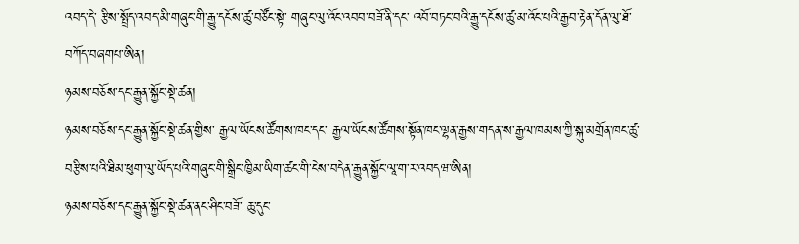འབད་དེ་ རྩིས་སྤྲོད་འབད་མི་གཞུང་གི་རྒྱུ་དངོས་ཚུ་བཙོང་སྟེ་ གཞུང་ལུ་འོང་འབབ་བཟོ་ནི་དང་ འབོ་བཏང་བའི་རྒྱུ་དངོས་ཚུ་མ་འོང་པའི་རྒྱབ་རྟེན་དོན་ལུ་ཐོ་བཀོད་བཞགཔ་ཨིན།
ཉམས་བཅོས་དང་རྒྱུན་སྐྱོང་སྡེ་ཚན།
ཉམས་བཅོས་དང་རྒྱུན་སྐྱོང་སྡེ་ཚན་གྱིས་ རྒྱལ་ཡོངས་ཚོགས་ཁང་དང་ རྒྱལ་ཡོངས་ཚོགས་སྟོན་ཁང་ལྷན་རྒྱས་གདན་ས་རྒྱལ་ཁམས་ཀྱི་སྐུ་མགྲོན་ཁང་ཚུ་བརྩིས་པའི་ཐིམ་ཕུག་ལུ་ཡོད་པའི་གཞུང་གི་སྒྲིང་ཁྱིམ་ཡིག་ཚང་གི་ངེས་བདེན་རྒྱུན་སྐྱོང་ལཱ་ག་ར་འབདཝ་ཨིན།
ཉམས་བཅོས་དང་རྒྱུན་སྐྱོང་སྡེ་ཚན་ནང་ཤིང་བཟོ་ ཆུ་དུང་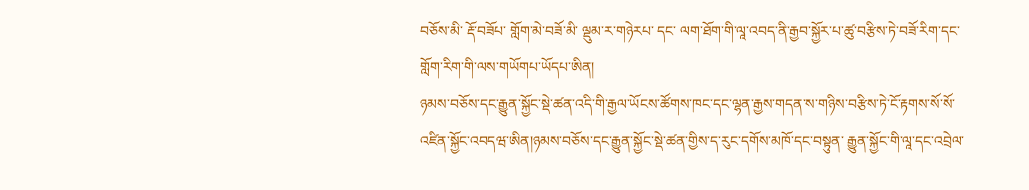བཅོས་མི་ རྡོ་བཟོཔ་ གློག་མེ་བཟོ་མི་ ལྡུམ་ར་གཉེརཔ་ དང་ ལག་ཐོག་གི་ལཱ་འབད་ནི་རྒྱབ་སྐྱོར་པ་ཚུ་བརྩིས་ཏེ་བཟོ་རིག་དང་གློག་རིག་གི་ལས་གཡོགཔ་ཡོདཔ་ཨིན།
ཉམས་བཅོས་དང་རྒྱུན་སྐྱོང་སྡེ་ཚན་འདི་གི་རྒྱལ་ཡོངས་ཚོགས་ཁང་དང་ལྷན་རྒྱས་གདན་ས་གཉིས་བརྩིས་ཏེ་ངོ་རྟགས་སོ་སོ་འཛིན་སྐྱོང་འབདཝ་ཨིན།ཉམས་བཅོས་དང་རྒྱུན་སྐྱོང་སྡེ་ཚན་གྱིས་ད་རུང་དགོས་མཁོ་དང་བསྟུན་ རྒྱུན་སྐྱོང་གི་ལཱ་དང་འབྲེལ་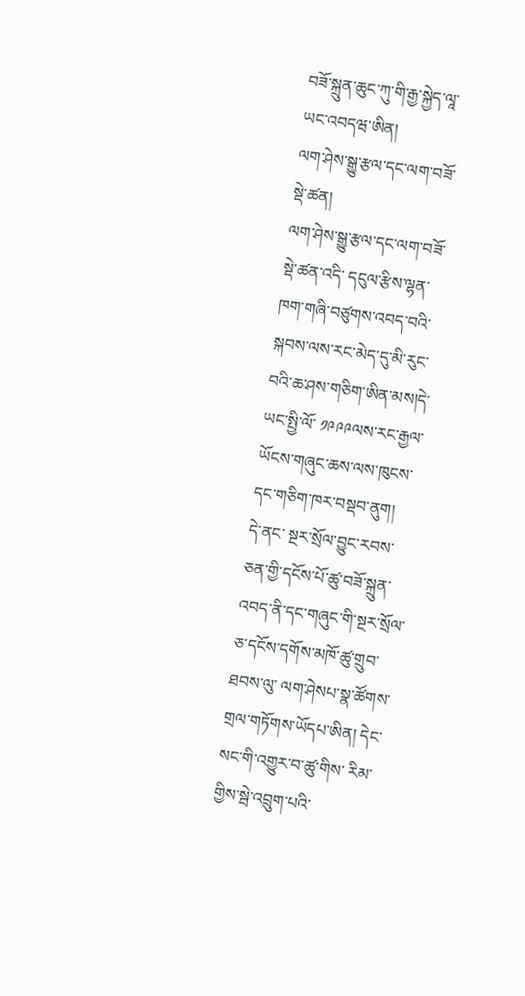བཟོ་སྐྲུན་ཆུང་ཀུ་གི་རྒྱ་སྐྱེད་ལཱ་ཡང་འབདཝ་ཨིན།
ལག་ཤེས་སྒྱུ་རྩལ་དང་ལག་བཟོ་སྡེ་ཚན།
ལག་ཤེས་སྒྱུ་རྩལ་དང་ལག་བཟོ་སྡེ་ཚན་འདི་ དངུལ་རྩིས་ལྷན་ཁག་གཞི་བཙུགས་འབད་བའི་སྐབས་ལས་རང་མེད་དུ་མི་རུང་བའི་ཆ་ཤས་གཅིག་ཨིན་མས།དེ་ཡང་སྤྱི་ལོ་ ༡༩༩༩ལས་རང་རྒྱལ་ཡོངས་གཞུང་ཆས་ལས་ཁུངས་དང་གཅིག་ཁར་བསྡབ་ནུག།
དེ་ནང་ སྔར་སྲོལ་བྱུང་རབས་ཅན་གྱི་དངོས་པོ་ཚུ་བཟོ་སྐྲུན་འབད་ནི་དང་གཞུང་གི་སྔར་སྲོལ་ཅ་དངོས་དགོས་མཁོ་ཚུ་གྲུབ་ཐབས་ལུ་ ལག་ཤེསཔ་སྣ་ཚོགས་གྲལ་གཏོགས་ཡོདཔ་ཨིན། དེང་སང་གི་འགྱུར་བ་ཚུ་གིས་ རིམ་གྱིས་སྦེ་འབྲུག་པའི་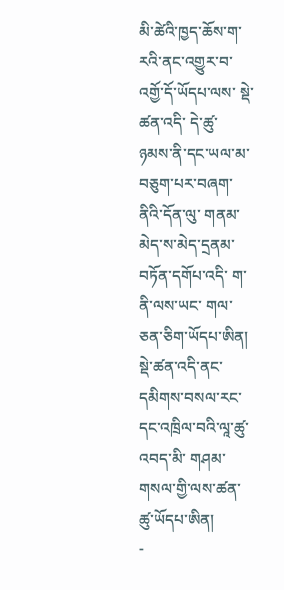མི་ཚེའི་ཁྱད་ཆོས་ག་རའི་ནང་འགྱུར་བ་འགྱོ་དོ་ཡོདཔ་ལས་ སྡེ་ཚན་འདི་ དེ་ཚུ་ ཉམས་ནི་དང་ཡལ་མ་བཅུག་པར་བཞག་ནིའི་དོན་ལུ་ གནམ་མེད་ས་མེད་དྲནམ་བཏོན་དགོཔ་འདི་ ག་ནི་ལས་ཡང་ གལ་ཅན་ཅིག་ཡོདཔ་ཨིན། སྡེ་ཚན་འདི་ནང་ དམིགས་བསལ་རང་དང་འཁྲིལ་བའི་ལཱ་ཚུ་འབད་མི་ གཤམ་གསལ་གྱི་ལས་ཚན་ཚུ་ཡོདཔ་ཨིན།
-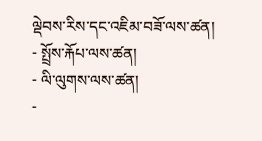ལྡེབས་རིས་དང་འཇིམ་བཟོ་ལས་ཚན།
- སྤྲོས་རྐོཔ་ལས་ཚན།
- ལི་ལུགས་ལས་ཚན།
-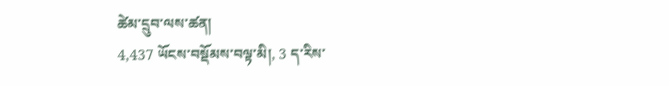ཚེམ་དྲུབ་ལས་ཚན།
4,437 ཡོངས་བསྡོམས་བལྟ་མི།, 3 ད་རིས་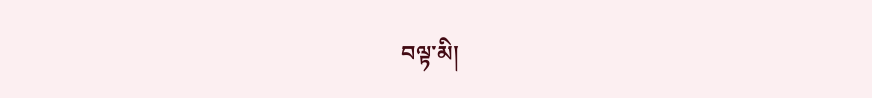བལྟ་མི།